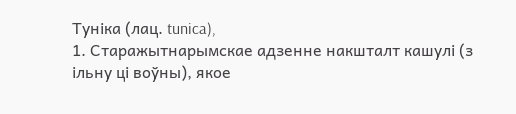Туніка (лац. tunica),
1. Старажытнарымскае адзенне накшталт кашулі (з ільну ці воўны), якое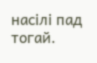насілі пад тогай.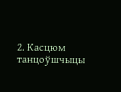2. Касцюм танцоўшчыцы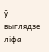ў выглядзе ліфа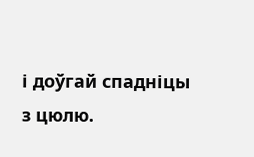і доўгай спадніцы з цюлю.